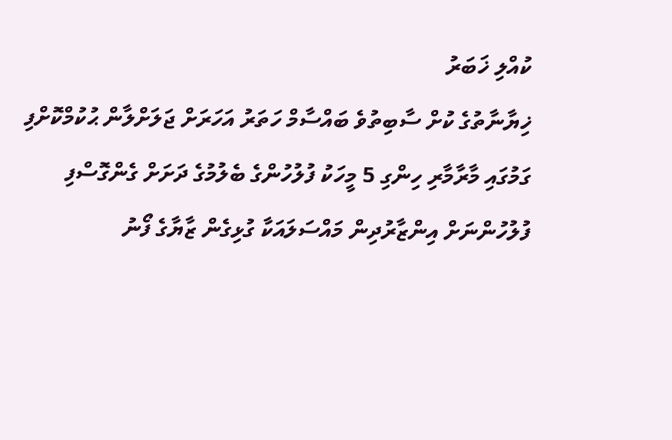ކުއްލި ޚަބަރު
ޚިޔާނާތުގެ ކުށް ސާބިތުވެ ބައްސާމް ހަތަރު އަހަރަށް ޖަލަށްލާން ޙުކުމްކޮށްފި
ގަމުގައި މާރާމާރި ހިންގި 5 މީހަކު ފުލުހުންގެ ބެލުމުގެ ދަށަށް ގެންގޮސްފި
ފުލުހުންނަށް އިންޒާރުދިން މައްސަލައަކާ ގުޅިގެން ޒާޔާގެ ފޯނު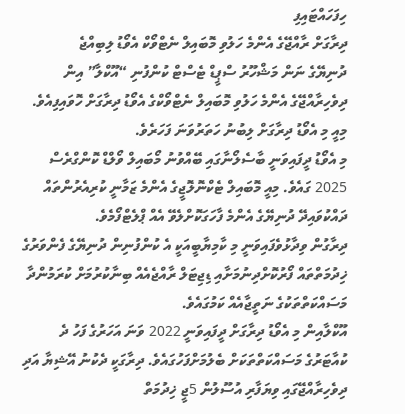ހިފަހައްޓައިފި
ދިރާގަށް ރާއްޖޭގެ އެންމެ ހަލުވި މޮބައިލް ނެޓްވޯކް އެވޯޑު ލިބިއްޖެ
ދުނިޔޭގެ ނަން މަޝްހޫރު ސްޕީޑް ޓެސްޓް ކުންފުނި “އޫކްލާ” އިން ދިވެހިރާއްޖޭގެ އެންމެ ހަލުވި މޮބައިލް ނެޓްވޯކްގެ އެވޯޑު ދިރާގަށް ހޮވައިފިއެވެ. މިއީ މި އެވޯޑު ދިރާގަށް ލިބުނު ހަތަރުވަނަ ފަހަރެވެ.
މި އެވޯޑު ދީފައިވަނީ ބާސެލޯނާގައި ބޭއްވުނު މޯބައިލް ވޯލްޑް ކޮންގްރެސް 2025 ގައެވެ. މިއީ މޮބައިލް ޓެކްނޮލޮޖީގެ އެންމެ ޒަމާނީ ކުރިއެރުންތައް ދައްކުވައިދޭ ދުނިޔޭގެ އެންމެ ފާހަގަކޮށްލެވޭ އެއް ޕްލެޓްފޯމެވެ.
ދިރާގުން ވިދާޅުވެފައިވަނީ މި ކާމިޔާބީއަކީ އެ ކުންފުނިން ދުނިޔޭގެ ފެންވަރުގެ ޚިދުމަތްތައް ފޯރުކޮށްދިނުމަށާއި ޑިޖިޓަލް ރާއްޖެއެއް ބިނާކުރުމަށް ކުރަމުންދާ މަސައްކަތްތަކުގެ ނަތީޖާއެއް ކަމުގައެވެ.
އޫކްލާއިން މި އެވޯޑު ދިރާގަށް ދީފައިވަނީ 2022 ވަނަ އަހަރުގެ ފަހު ދެ ކުއާޓަރުގެ މަސައްކަތްތަކަށް ބެލުމަށްފަހުގައެވެ. ދިރާގަކީ ދެކުނު އޭޝިޔާ އަދި ދިވެހިރާއްޖޭގައި ވިޔަފާރި އުސޫލުން 5ޖީ ޚިދުމަތް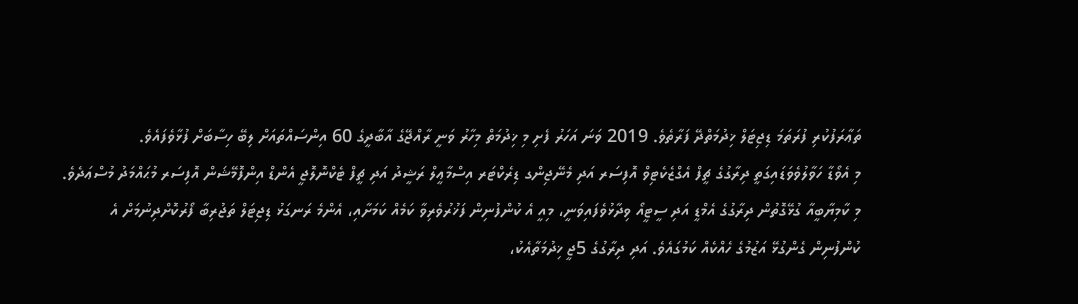ތަޢާރަފުކުރި ފުރަތަމަ ޑިޖިޓަލް ޚިދުމަތްދޭ ފަރާތެވެ. 2019 ވަނަ އަހަރު ފެށި މި ޚިދުމަތް މިހާރު ވަނީ ރާއްޖޭގެ އާބާދީގެ 60 އިންސައްތައަށް ލިބޭ ހިސާބަށް ފުޅާވެފައެވެ.
މި އެވޯޑާ ހަވާލުވެވަޑައިގަތީ ދިރާގުގެ ޗީފް އެގްޒެކެޓިވް އޮފިސަރ އަދި މެނޭޖިންގ ޑިރެކްޓަރ އިސްމާޢީލް ރަޝީދު އަދި ޗީފް ޓެކްނޮލޮޖީ އެންޑް އިންފޮމޭޝަން އޮފިސަރ މުޙައްމަދު މުސްޢަދެވެ.
މި ކާމިޔާބީއާ ގުޅޭގޮތުން ދިރާގުގެ އެމްޑީ އަދި ސީޓީއޯ ވިދާޅުވެފައިވަނީ، މިއީ އެ ކުންފުނިން ފަޚުރުވެރިވާ ކަމެއް ކަމަށާއި، އެންމެ ރަނގަޅު ޑިޖިޓަލް ތަޖުރިބާ ފޯރުކޮށްދިނުމަށް އެ ކުންފުނިން ގެންގުޅޭ އަޒުމުގެ ހެއްކެއް ކަމުގައެވެ. އަދި ދިރާގުގެ 5ޖީ ޚިދުމަތާއެކު،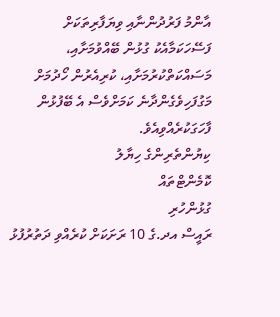އާންމު ފަރުދުންނާއި ވިޔަފާރިތަކަށް ފަސޭހަކަމާއެކު ގުޅުން ބޭއްވުމަށާއި، މަސައްކަތްކުރުމަށާއި، ކުރިއެރުން ހޯދުމަށް މަގުފަހިވެގެންދާނެ ކަމަށްވެސް އެ ބޭފުޅުން ފާހަގަކުރެއްވިއެވެ.
ކިޔުންތެރިންގެ ހިޔާލު
ކޮމެންޓްތައް
ގުޅުންހުރި
ރައީސް އދ.ގެ 10 ރަށަކަށް ކުރެއްވި ދަތުރުފުޅު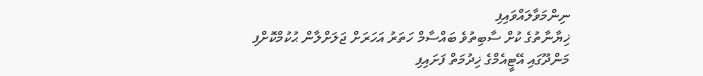ނިންމަވާލައްވައިފި
ޚިޔާނާތުގެ ކުށް ސާބިތުވެ ބައްސާމް ހަތަރު އަހަރަށް ޖަލަށްލާން ޙުކުމްކޮށްފި
މަންދޫގައި އޭޓީއެމްގެ ޚިދުމަތް ފަށައިފި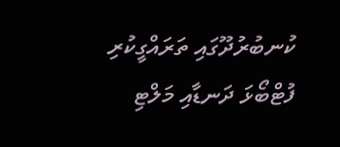ކުނބުރުދޫގައި ތަރައްގީކުރި ފުޓްބޯޅަ ދަނޑާއި މަލްޓި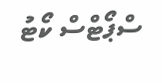ސްޕޯޓްސް ކޯޓު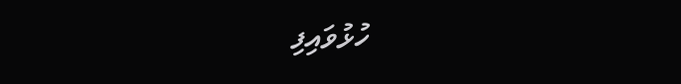ހުޅުވައިފި